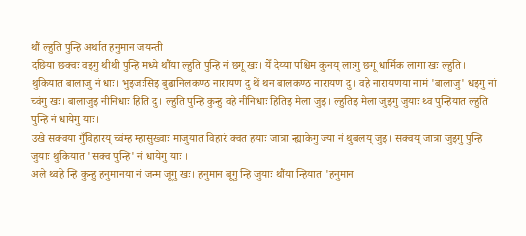थौं ल्हुति पुन्हि अर्थात हनुमान जयन्ती
दछिया छक्वः वइगु थीथी पुन्हि मध्ये थौंया ल्हुति पुन्हि नं छगू खः। येँ देय्या पश्चिम कुनय् लाःगु छगू धार्मिक लागा खः ल्हुति। थुकियात बालाजु नं धाः। भुइजःसिइ बुढानिलकण्ठ नारायण दु थें थन बालकण्ठ नारायण दु। वहे नारायणया नामं 'बालाजु' धइगु नां च्वंगु खः। बालाजुइ नीनिधाः हिति दु। ल्हुति पुन्हि कुन्हु वहे नीनिधाः हितिइ मेला जुइ। ल्हुतिइ मेला जुइगु जुयाः थ्व पुन्हियात ल्हुति पुन्हि नं धायेगु याः।
उखे सक्वया गुँविहारय् च्वंम्ह म्हासुख्वाः माजुयात विहारं क्वत हयाः जात्रा न्ह्याकेगु ज्या नं थुबलय् जुइ। सक्वय् जात्रा जुइगु पुन्हि जुयाः थुकियात 'सक्व पुन्हि' नं धायेगु याः ।
अले थ्वहे न्हि कुन्हु हनुमानया नं जन्म जूगु खः। हनुमान बूगु न्हि जुयाः थौंया न्हियात 'हनुमान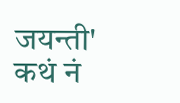जयन्ती' कथं नं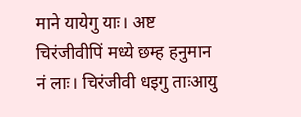माने यायेगु याः। अष्ट चिरंजीवीपिं मध्ये छम्ह हनुमान नं लाः। चिरंजीवी धइगु ताःआयु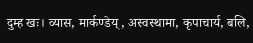दुम्ह खः। व्यास, मार्कण्डेय्, अस्वस्थामा, कृपाचार्य, बलि,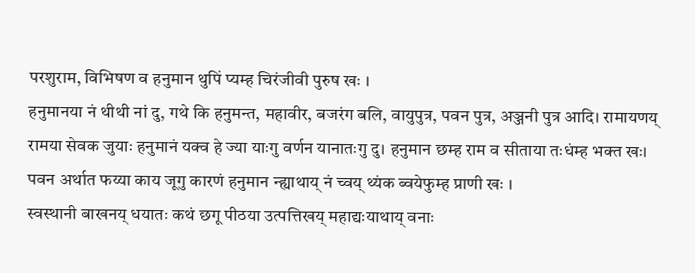परशुराम, विभिषण व हनुमान थुपिं प्यम्ह चिरंजीवी पुरुष खः ।
हनुमानया नं थीथी नां दु, गथे कि हनुमन्त, महावीर, बजरंग बलि, वायुपुत्र, पवन पुत्र, अञ्जनी पुत्र आदि। रामायणय् रामया सेवक जुयाः हनुमानं यक्व हे ज्या याःगु वर्णन यानातःगु दु। हनुमान छम्ह राम व सीताया तःधंम्ह भक्त खः।
पवन अर्थात फय्या काय जूगु कारणं हनुमान न्ह्याथाय् नं च्वय् थ्यंक ब्वयेफुम्ह प्राणी खः ।
स्वस्थानी बाखनय् धयातः कथं छगू पीठया उत्पत्तिखय् महाद्यःयाथाय् वनाः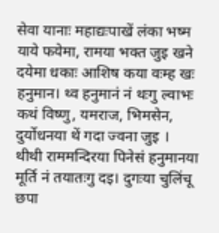सेवा यानाः महाद्यःपाखें लंका भष्म याये फयेमा, रामया भक्त जुइ खने दयेमा धकाः आशिष कया वःम्ह खः हनुमान। थ्व हनुमानं नं थःगु ल्वाभः कथं विष्णु, यमराज, भिमसेन, दुर्योधनया थें गदा ज्वना जुइ ।
थीथी राममन्दिरया पिनेसं हनुमानया मूर्ति नं तयातःगु दइ। दुगःया चुलिंचू छपा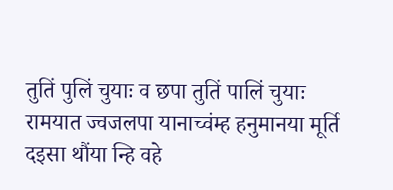तुतिं पुलिं चुयाः व छपा तुतिं पालिं चुयाः रामयात ज्वजलपा यानाच्वंम्ह हनुमानया मूर्ति दइसा थौंया न्हि वहे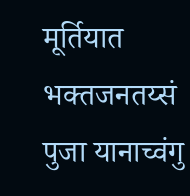मूर्तियात भक्तजनतय्सं पुजा यानाच्वंगु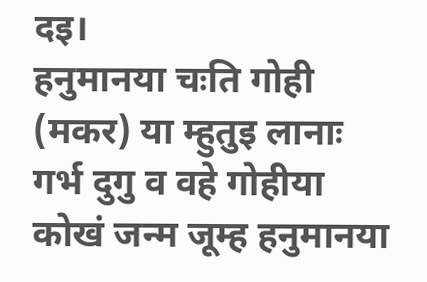दइ।
हनुमानया चःति गोही (मकर) या म्हुतुइ लानाः गर्भ दुगु व वहे गोहीया कोखं जन्म जूम्ह हनुमानया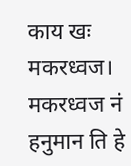काय खः मकरध्वज। मकरध्वज नं हनुमान ति हे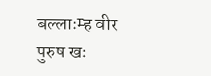बल्लाःम्ह वीर पुरुष खः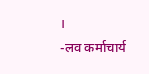।
-लव कर्माचार्य